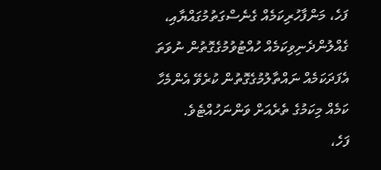ފަހެ، މަންފާހުރިކަމެއް ގެނެސްގަތުމުގައްޔާއި، ގެއްލުންދެނިވިކަމެއް ހުއްޓުވުމުގެގޮތުން ނުވަތަ އެފަދަކަމެއް ނައްތާލުމުގެގޮތުން ކުރެވޭ އެންމެހާ ކަމެއް މިކަމުގެ ތެރެއަށް ވަންނަހުއްޓެވެ.
ފަހެ،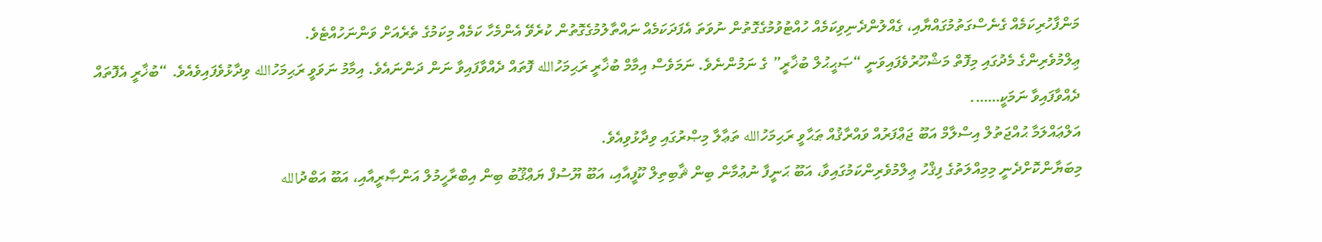މަންފާހުރިކަމެއް ގެނެސްގަތުމުގައްޔާއި، ގެއްލުންދެނިވިކަމެއް ހުއްޓުވުމުގެގޮތުން ނުވަތަ އެފަދަކަމެއް ނައްތާލުމުގެގޮތުން ކުރެވޭ އެންމެހާ ކަމެއް މިކަމުގެ ތެރެއަށް ވަންނަހުއްޓެވެ.
ޢިލްމުވެރިންގެ މެދުގައި މިފޮތް މަޝްހޫރުވެފައިވަނީ “ޞަޙީޙުލް ބުޚާރީ” ގެ ނަމުންނެވެ. ނަމަވެސް އިމާމް ބުޚާރީ ރަޙިމަހުالله ފޮތައް ދެއްވާފައިވާ ނަން ދަންނައެވެ. އިމާމު ނަވަވީ ރަޙިމަހުالله ވިދާޅުވެފައިވެއެވެ. “ބުޚާރީ އެފޮތައް ދެއްވާފައިވާ ނަމަކީ…….
އަލްޢައްލަމާ ޙުއްޖަތުލް އިސްލާމް އަބޫ ޖަޢްފަރުއް ވައްރާޤުއް ޠަޙާވީ ރަޙިމަހުالله ތަޢާލާ މިޞްރުގައި ވިދާޅުވިއެވެ.
މިބަޔާންކޮށްދެނީ މިމިއްލަތުގެ ފިޤްހު ޢިލްމުވެރިންކަމުގައިވާ، އަބޫ ޙަނީފާ ނުޢުމާން ބިން ޘާބިތިލް ކޫފީއާއި، އަބޫ ޔޫސުފް ޔަޢްޤޫބު ބިން އިބްރާހީމުލް އަންޞާރީއާއި، އަބޫ އަބްދުالله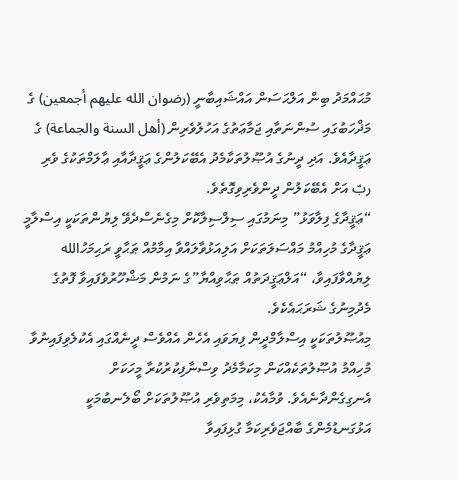މުޙައްމަދު ބިން އަލްޙަސަން އައްޝައިބާނީ (رضوان الله عليهم أجمعين) ގެ މަޛްހަބުގައި ސުންނަތާއި ޖަމާޢަތުގެ އަހުލުވެރިން (أهل السنة والجماعة) ގެ ޢަޤީދާއެވެ. އަދި ދީނުގެ އުޞޫލުތަކާމެދު އެބޭކަލުންގެ ޢަޤީދާއާއި ޢާލަމްތަކުގެ ވެރި ربّ އަށް އެބޭކަލުން ދީންވެރިވިގޮތެވެ.
“ޢަޤީދާގެ ފިލާވަޅު” މިނަމުގައި ސިލްސިލާކޮށް މިގެނެސްދެވޭ ލިޔުންތަކަކީ އިސްލާމީ ޢަޤީދާގެ މުހިއްމު މައްސަލަތަކަށް އަލިއަޅުވާލައްވާ އިމާމުއް ޠަޙާވީ ރަޙިމަހުالله ލިޔުއްވާފައިވާ، “އަލްޢަޤީދަތުއް ޠަޙާވިއްޔާ”ގެ ނަމުން މަޝްހޫރުވެފައިވާ ފޮތުގެ މެދުމިނުގެ ޝަރަޙައެކެވެ.
މިއުޞޫލުތަކަކީ އިސްލާމްދީން ފިޔަވައި އެހެން އެއްވެސް ދީނެއްގައި އެކުލެވިފައިނުވާ މުހިއްމު އުޞޫލުތަކެއްކަން މިކަމާމެދު ވިސްނާފިކުރުކުރާ މީހަކަށް އެނގިގެންދާނެއެވެ. ވުމާއެކު، މިމަތިވެރި އުޞޫލުތަކަށް ބޯލެނބުމަކީ އަޅުގަނޑުމެންގެ ބާއްޖަވެރިކަމާ ގުޅިފައިވާ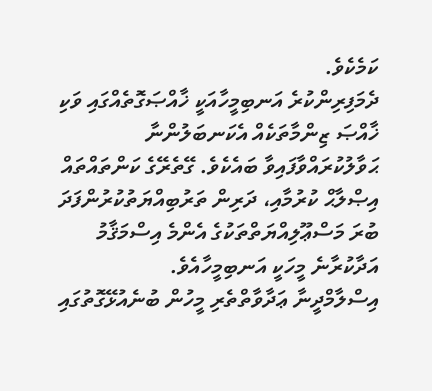ކަމެކެވެ.
ދެމަފިރިންކުރެ އަނބިމީހާއަކީ ޚާއްޞަގޮތެއްގައި ވަކި ޚާއްޞަ ޒިންމާތަކެއް އެކަނބަލުންނާ ޙަވާލުކުރައްވާފައިވާ ބައެކެވެ. ގޭތެރޭގެ ކަންތައްތައް އިޞްލާޙް ކުރުމާއި، ދަރިން ތަރުބިއްޔަތުކުރުންފަދަ ބުރަ މަސްޢޫލިއްޔަތްތަކުގެ އެންމެ އިސްމަޤާމު އަދާކުރާނެ މީހަކީ އަނބިމީހާއެވެ.
އިސްލާމްދީނާ ޢަދާވާތްތެރި މީހުން ބުނެއުޅޭގޮތުގައި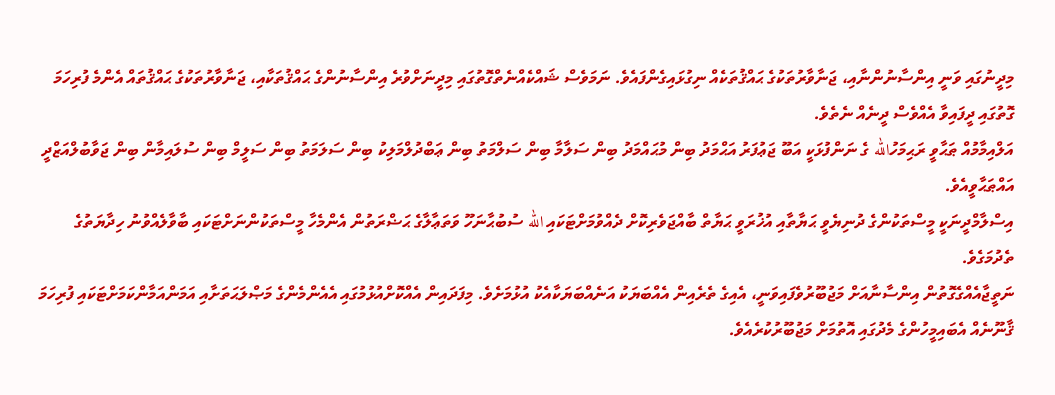މިދީނުގައި ވަނީ އިންސާނުންނާއި، ޖަނާވާރުތަކުގެ ޙައްޤުތަކެއް ނިގުޅައިގެންފައެވެ. ނަމަވެސް ޝައްކެއްނެތްގޮތުގައި މިދީނަށްވުރެ އިންސާނުންގެ ޙައްޤުތަކާއި، ޖަނާވާރުތަކުގެ ޙައްޤުތައް އެންމެ ފުރިހަމަ ގޮތުގައި ދީފައިވާ އެއްވެސް ދީނެއް ނެތެވެ.
އަލްއިމާމުއް ޠަޙާވީ ރަޙިމަހުالله ގެ ނަންފުޅަކީ އަބޫ ޖަޢުފަރު އަޙްމަދު ބިން މުޙައްމަދު ބިން ސަލާމާ ބިން ސަލްމަތު ބިން ޢަބްދުލްމަލިކު ބިން ސަލަމަތު ބިން ސަލީމް ބިން ސުލައިމާން ބިން ޖަވާބުލްއަޒްދީ އައްޠަޙާވީއެވެ.
އިސްލާމްދީނަކީ މީސްތަކުންގެ ދުނިޔެވީ ޙަޔާތާއި އުޚުރަވީ ޙަޔާތް ބާއްޖަވެރިކޮށް ދެއްވުމަށްޓަކައި الله ސުބުޙާނަހޫ ވަތަޢާލާގެ ޙަޟްރަތުން އެންމެހާ މީސްތަކުންނަށްޓަކައި ބާވާލެއްވުނު ހިދާޔަތުގެ ތެދުމަގެވެ.
ނަތީޖާއެއްގެގޮތުން އިންސާނާއަށް މަޖުބޫރުވެފައިވަނީ، އެއިގެ ތެރެއިން އެއްބަޔަކު އަނެއްބަޔަކާއެކު އުޅުމަށެވެ. މިފަދައިން އެއްކޮށްއުޅުމުގައި އެއެންމެންގެ މަޞްލަޙަތަށާއި އަމަންއަމާންކަމަށްޓަކައި ފުރިހަމަ ޤާނޫނެއް އެބައިމީހުންގެ މެދުގައި އޮތުމަށް މަޖުބޫރުކުރެއެވެ.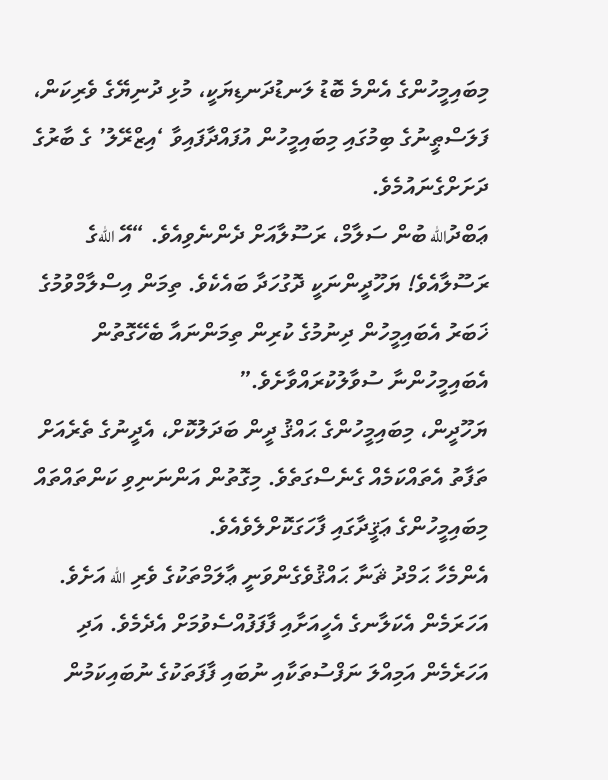މިބައިމީހުންގެ އެންމެ ބޮޑު ލަނޑުދަނޑިޔަކީ، މުޅި ދުނިޔޭގެ ވެރިކަން، ފަލަސްޠީނުގެ ބިމުގައި މިބައިމީހުން އުފައްދާފައިވާ ‘އިޒްރޭލު’ ގެ ބާރުގެ ދަށަށްގެނައުމެވެ.
ޢަބްދުالله ބުން ސަލާމް، ރަސޫލާއަށް ދެންނެވިއެވެ. “އޭ اللهގެ ރަސޫލާއެވެ! ޔަހޫދީންނަކީ ދޮގުހަދާ ބައެކެވެ. ތިމަން އިސްލާމްވުމުގެ ޚަބަރު އެބައިމީހުން ދިނުމުގެ ކުރިން ތިމަންނައާ ބެހޭގޮތުން އެބައިމީހުންނާ ސުވާލުކުރައްވާށެވެ.”
ޔަހޫދީން، މިބައިމީހުންގެ ޙައްޤު ދީން ބަދަލުކޮށް، އެދީނުގެ ތެރެއަށް ތަފާތު އެތައްކަމެއް ގެނެސްގަތެވެ. މިގޮތުން އަންނަނިވި ކަންތައްތައް މިބައިމީހުންގެ ޢަޤީދާގައި ފާހަގަކޮށްލެވެއެވެ.
އެންމެހާ ޙަމްދު ޘަނާ ޙައްޤުވެގެންވަނީ ޢާލަމްތަކުގެ ވެރި الله އަށެވެ. އަހަރަމެން އެކަލާނގެ އެހީއަށާއި ފާފަފުއްސެވުމަށް އެދެމެވެ. އަދި އަހަރެމެން އަމިއްލަ ނަފްސުތަކާއި ނުބައި ފާފަތަކުގެ ނުބައިކަމުން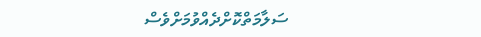ސަލާމަތްކޮށްދެއްވުމަށްވެސް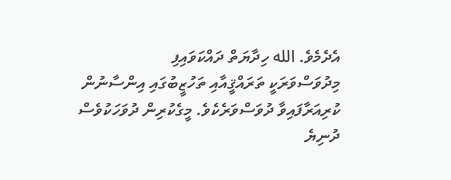އެދެމެވެ. الله ހިދާޔަތް ދައްކަވައިފި
މިދުވަސްވަރަކީ ތަރައްޤީއާއި ތަހުޒީބުގައި އިންސާނުން ކުރިއަރާފައިވާ ދުވަސްވަރެކެވެ. މީގެކުރިން ދުވަހަކުވެސް ދުނިޔެ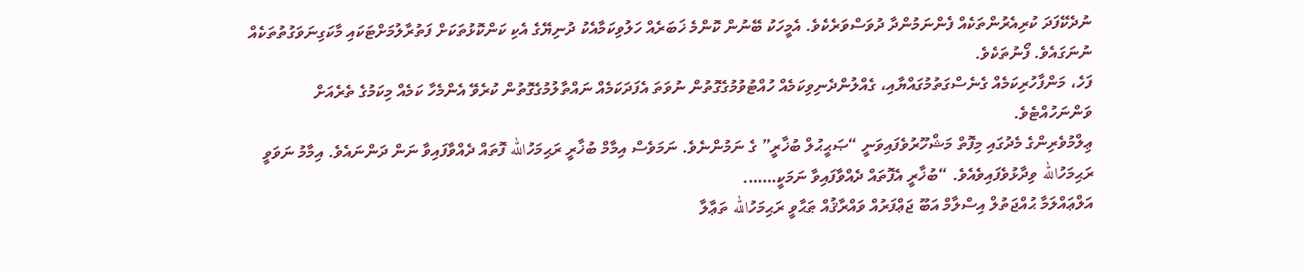ނުދެކޭފަދަ ކުރިއެރުންތަކެއް ފެންނަމުންދާ ދުވަސްވަރެކެވެ. އެމީހަކު ބޭނުން ކޮންމެ ޚަބަރެއް ހަލުވިކަމާއެކު ދުނިޔޭގެ އެކި ކަންކޮޅުތަކަށް ފަތުރާލުމަށްޓަކައި މާކަގިނަވަގުތުތަކެއް ނުނަގައެވެ. ފޯނުތަކެވެ.
ފަހެ، މަންފާހުރިކަމެއް ގެނެސްގަތުމުގައްޔާއި، ގެއްލުންދެނިވިކަމެއް ހުއްޓުވުމުގެގޮތުން ނުވަތަ އެފަދަކަމެއް ނައްތާލުމުގެގޮތުން ކުރެވޭ އެންމެހާ ކަމެއް މިކަމުގެ ތެރެއަށް ވަންނަހުއްޓެވެ.
ޢިލްމުވެރިންގެ މެދުގައި މިފޮތް މަޝްހޫރުވެފައިވަނީ “ޞަޙީޙުލް ބުޚާރީ” ގެ ނަމުންނެވެ. ނަމަވެސް އިމާމް ބުޚާރީ ރަޙިމަހުالله ފޮތައް ދެއްވާފައިވާ ނަން ދަންނައެވެ. އިމާމު ނަވަވީ ރަޙިމަހުالله ވިދާޅުވެފައިވެއެވެ. “ބުޚާރީ އެފޮތައް ދެއްވާފައިވާ ނަމަކީ…….
އަލްޢައްލަމާ ޙުއްޖަތުލް އިސްލާމް އަބޫ ޖަޢްފަރުއް ވައްރާޤުއް ޠަޙާވީ ރަޙިމަހުالله ތަޢާލާ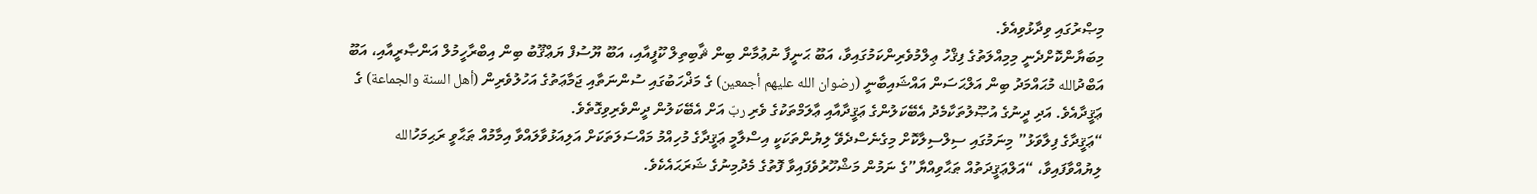މިޞްރުގައި ވިދާޅުވިއެވެ.
މިބަޔާންކޮށްދެނީ މިމިއްލަތުގެ ފިޤްހު ޢިލްމުވެރިންކަމުގައިވާ، އަބޫ ޙަނީފާ ނުޢުމާން ބިން ޘާބިތިލް ކޫފީއާއި، އަބޫ ޔޫސުފް ޔަޢްޤޫބު ބިން އިބްރާހީމުލް އަންޞާރީއާއި، އަބޫ އަބްދުالله މުޙައްމަދު ބިން އަލްޙަސަން އައްޝައިބާނީ (رضوان الله عليهم أجمعين) ގެ މަޛްހަބުގައި ސުންނަތާއި ޖަމާޢަތުގެ އަހުލުވެރިން (أهل السنة والجماعة) ގެ ޢަޤީދާއެވެ. އަދި ދީނުގެ އުޞޫލުތަކާމެދު އެބޭކަލުންގެ ޢަޤީދާއާއި ޢާލަމްތަކުގެ ވެރި ربّ އަށް އެބޭކަލުން ދީންވެރިވިގޮތެވެ.
“ޢަޤީދާގެ ފިލާވަޅު” މިނަމުގައި ސިލްސިލާކޮށް މިގެނެސްދެވޭ ލިޔުންތަކަކީ އިސްލާމީ ޢަޤީދާގެ މުހިއްމު މައްސަލަތަކަށް އަލިއަޅުވާލައްވާ އިމާމުއް ޠަޙާވީ ރަޙިމަހުالله ލިޔުއްވާފައިވާ، “އަލްޢަޤީދަތުއް ޠަޙާވިއްޔާ”ގެ ނަމުން މަޝްހޫރުވެފައިވާ ފޮތުގެ މެދުމިނުގެ ޝަރަޙައެކެވެ.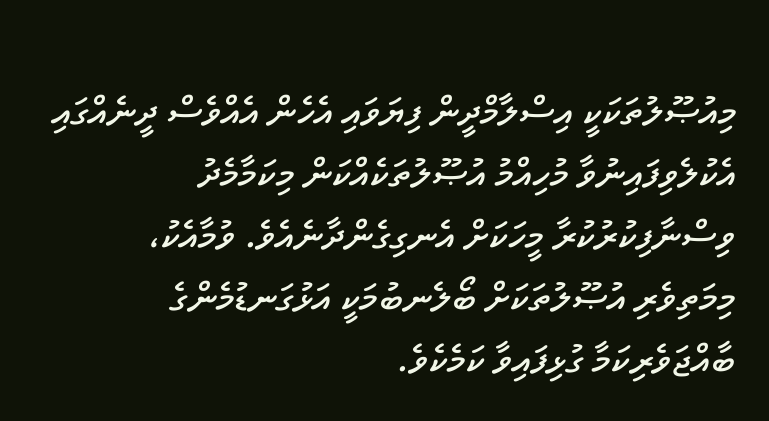މިއުޞޫލުތަކަކީ އިސްލާމްދީން ފިޔަވައި އެހެން އެއްވެސް ދީނެއްގައި އެކުލެވިފައިނުވާ މުހިއްމު އުޞޫލުތަކެއްކަން މިކަމާމެދު ވިސްނާފިކުރުކުރާ މީހަކަށް އެނގިގެންދާނެއެވެ. ވުމާއެކު، މިމަތިވެރި އުޞޫލުތަކަށް ބޯލެނބުމަކީ އަޅުގަނޑުމެންގެ ބާއްޖަވެރިކަމާ ގުޅިފައިވާ ކަމެކެވެ.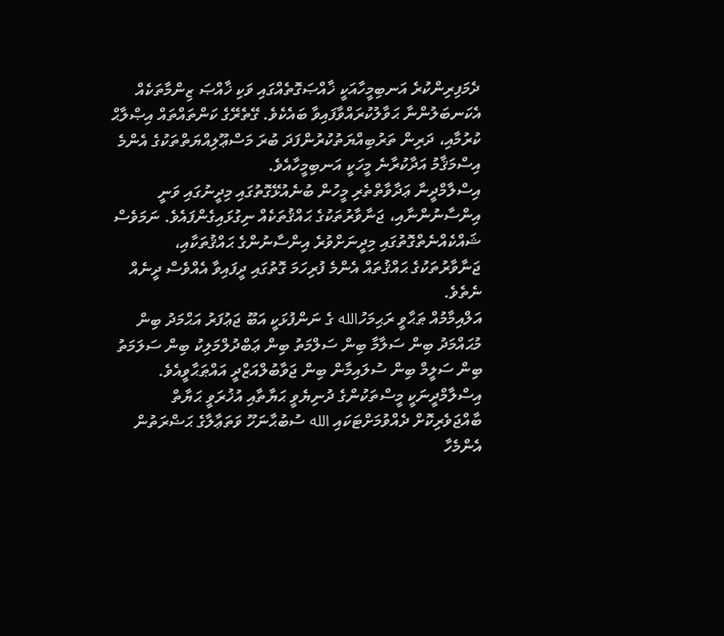ދެމަފިރިންކުރެ އަނބިމީހާއަކީ ޚާއްޞަގޮތެއްގައި ވަކި ޚާއްޞަ ޒިންމާތަކެއް އެކަނބަލުންނާ ޙަވާލުކުރައްވާފައިވާ ބައެކެވެ. ގޭތެރޭގެ ކަންތައްތައް އިޞްލާޙް ކުރުމާއި، ދަރިން ތަރުބިއްޔަތުކުރުންފަދަ ބުރަ މަސްޢޫލިއްޔަތްތަކުގެ އެންމެ އިސްމަޤާމު އަދާކުރާނެ މީހަކީ އަނބިމީހާއެވެ.
އިސްލާމްދީނާ ޢަދާވާތްތެރި މީހުން ބުނެއުޅޭގޮތުގައި މިދީނުގައި ވަނީ އިންސާނުންނާއި، ޖަނާވާރުތަކުގެ ޙައްޤުތަކެއް ނިގުޅައިގެންފައެވެ. ނަމަވެސް ޝައްކެއްނެތްގޮތުގައި މިދީނަށްވުރެ އިންސާނުންގެ ޙައްޤުތަކާއި، ޖަނާވާރުތަކުގެ ޙައްޤުތައް އެންމެ ފުރިހަމަ ގޮތުގައި ދީފައިވާ އެއްވެސް ދީނެއް ނެތެވެ.
އަލްއިމާމުއް ޠަޙާވީ ރަޙިމަހުالله ގެ ނަންފުޅަކީ އަބޫ ޖަޢުފަރު އަޙްމަދު ބިން މުޙައްމަދު ބިން ސަލާމާ ބިން ސަލްމަތު ބިން ޢަބްދުލްމަލިކު ބިން ސަލަމަތު ބިން ސަލީމް ބިން ސުލައިމާން ބިން ޖަވާބުލްއަޒްދީ އައްޠަޙާވީއެވެ.
އިސްލާމްދީނަކީ މީސްތަކުންގެ ދުނިޔެވީ ޙަޔާތާއި އުޚުރަވީ ޙަޔާތް ބާއްޖަވެރިކޮށް ދެއްވުމަށްޓަކައި الله ސުބުޙާނަހޫ ވަތަޢާލާގެ ޙަޟްރަތުން އެންމެހާ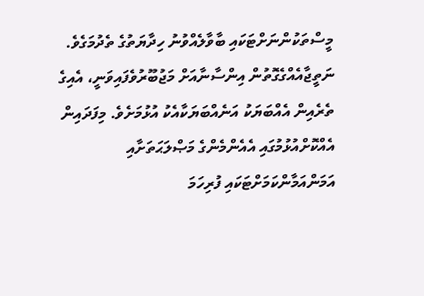މީސްތަކުންނަށްޓަކައި ބާވާލެއްވުނު ހިދާޔަތުގެ ތެދުމަގެވެ.
ނަތީޖާއެއްގެގޮތުން އިންސާނާއަށް މަޖުބޫރުވެފައިވަނީ، އެއިގެ ތެރެއިން އެއްބަޔަކު އަނެއްބަޔަކާއެކު އުޅުމަށެވެ. މިފަދައިން އެއްކޮށްއުޅުމުގައި އެއެންމެންގެ މަޞްލަޙަތަށާއި އަމަންއަމާންކަމަށްޓަކައި ފުރިހަމަ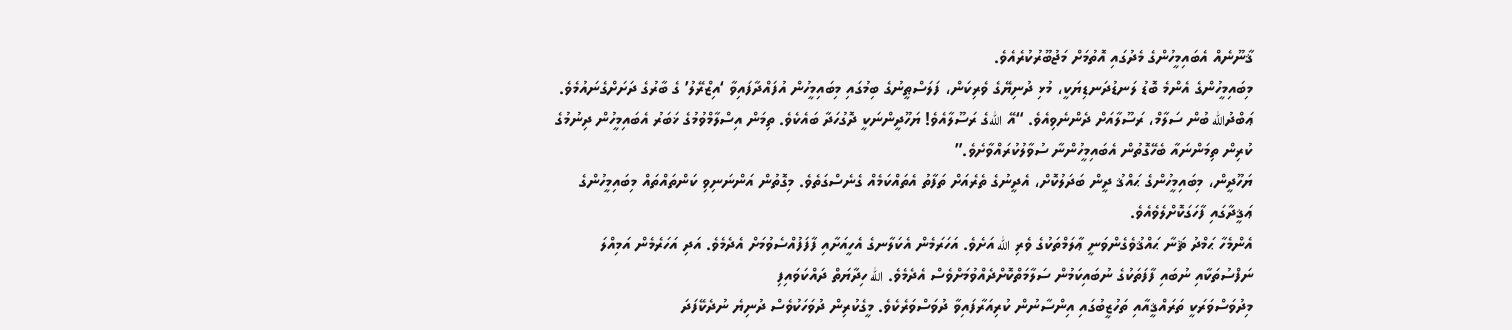ޤާނޫނެއް އެބައިމީހުންގެ މެދުގައި އޮތުމަށް މަޖުބޫރުކުރެއެވެ.
މިބައިމީހުންގެ އެންމެ ބޮޑު ލަނޑުދަނޑިޔަކީ، މުޅި ދުނިޔޭގެ ވެރިކަން، ފަލަސްޠީނުގެ ބިމުގައި މިބައިމީހުން އުފައްދާފައިވާ ‘އިޒްރޭލު’ ގެ ބާރުގެ ދަށަށްގެނައުމެވެ.
ޢަބްދުالله ބުން ސަލާމް، ރަސޫލާއަށް ދެންނެވިއެވެ. “އޭ اللهގެ ރަސޫލާއެވެ! ޔަހޫދީންނަކީ ދޮގުހަދާ ބައެކެވެ. ތިމަން އިސްލާމްވުމުގެ ޚަބަރު އެބައިމީހުން ދިނުމުގެ ކުރިން ތިމަންނައާ ބެހޭގޮތުން އެބައިމީހުންނާ ސުވާލުކުރައްވާށެވެ.”
ޔަހޫދީން، މިބައިމީހުންގެ ޙައްޤު ދީން ބަދަލުކޮށް، އެދީނުގެ ތެރެއަށް ތަފާތު އެތައްކަމެއް ގެނެސްގަތެވެ. މިގޮތުން އަންނަނިވި ކަންތައްތައް މިބައިމީހުންގެ ޢަޤީދާގައި ފާހަގަކޮށްލެވެއެވެ.
އެންމެހާ ޙަމްދު ޘަނާ ޙައްޤުވެގެންވަނީ ޢާލަމްތަކުގެ ވެރި الله އަށެވެ. އަހަރަމެން އެކަލާނގެ އެހީއަށާއި ފާފަފުއްސެވުމަށް އެދެމެވެ. އަދި އަހަރެމެން އަމިއްލަ ނަފްސުތަކާއި ނުބައި ފާފަތަކުގެ ނުބައިކަމުން ސަލާމަތްކޮށްދެއްވުމަށްވެސް އެދެމެވެ. الله ހިދާޔަތް ދައްކަވައިފި
މިދުވަސްވަރަކީ ތަރައްޤީއާއި ތަހުޒީބުގައި އިންސާނުން ކުރިއަރާފައިވާ ދުވަސްވަރެކެވެ. މީގެކުރިން ދުވަހަކުވެސް ދުނިޔެ ނުދެކޭފަދަ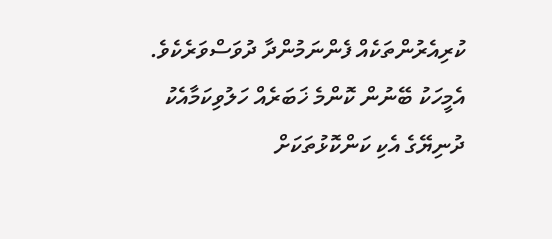ކުރިއެރުންތަކެއް ފެންނަމުންދާ ދުވަސްވަރެކެވެ. އެމީހަކު ބޭނުން ކޮންމެ ޚަބަރެއް ހަލުވިކަމާއެކު ދުނިޔޭގެ އެކި ކަންކޮޅުތަކަށް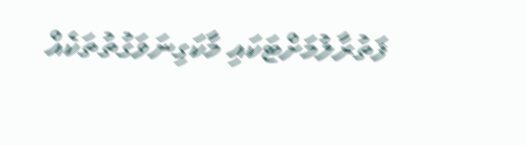ފަތުރާލުމަށްޓަކައި މާކަގިނަވަގުތުތަކެއް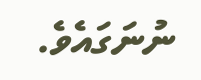ނުނަގައެވެ.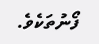ފޯނުތަކެވެ.